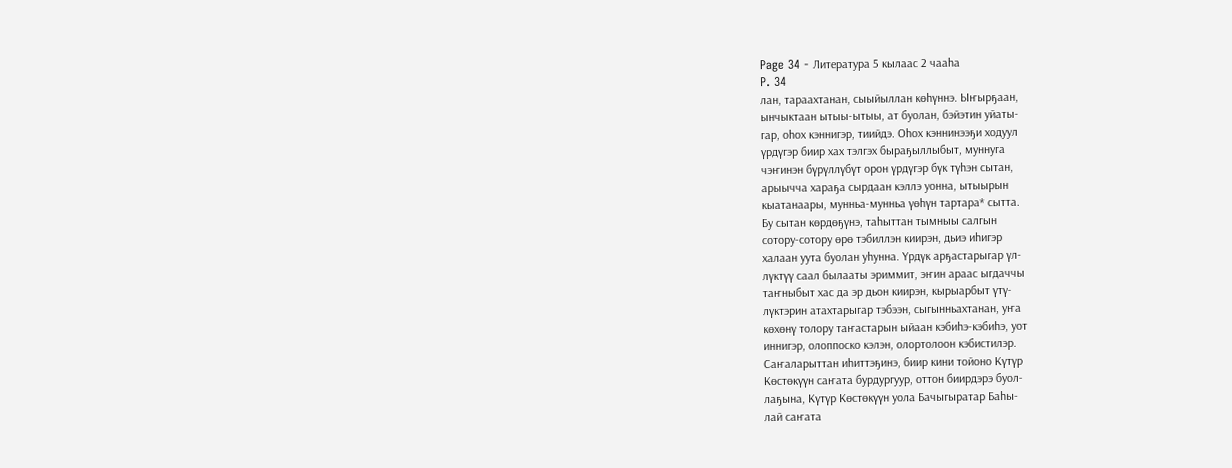Page 34 - Литература 5 кылаас 2 чааhа
P. 34
лан, тараахтанан, сыыйыллан көһүннэ. Ыҥырҕаан,
ынчыктаан ытыы-ытыы, ат буолан, бэйэтин уйаты-
гар, оһох кэннигэр, тиийдэ. Оһох кэннинээҕи ходуул
үрдүгэр биир хах тэлгэх быраҕыллыбыт, муннуга
чэҥинэн бүрүллүбүт орон үрдүгэр бүк түһэн сытан,
арыычча хараҕа сырдаан кэллэ уонна, ытыырын
кыатанаары, мунньа-мунньа үөһүн тартара* сытта.
Бу сытан көрдөҕүнэ, таһыттан тымныы салгын
сотору-сотору өрө тэбиллэн киирэн, дьиэ иһигэр
халаан уута буолан уһунна. Үрдүк арҕастарыгар үл-
лүктүү саал былааты эриммит, эҥин араас ыгдаччы
таҥныбыт хас да эр дьон киирэн, кырыарбыт үтү-
лүктэрин атахтарыгар тэбээн, сыгынньахтанан, уҥа
көхөнү толору таҥастарын ыйаан кэбиһэ-кэбиһэ, уот
иннигэр, олоппоско кэлэн, олортолоон кэбистилэр.
Саҥаларыттан иһиттэҕинэ, биир кини тойоно Күтүр
Көстөкүүн саҥата бурдургуур, оттон биирдэрэ буол-
лаҕына, Күтүр Көстөкүүн уола Бачыгыратар Баһы-
лай саҥата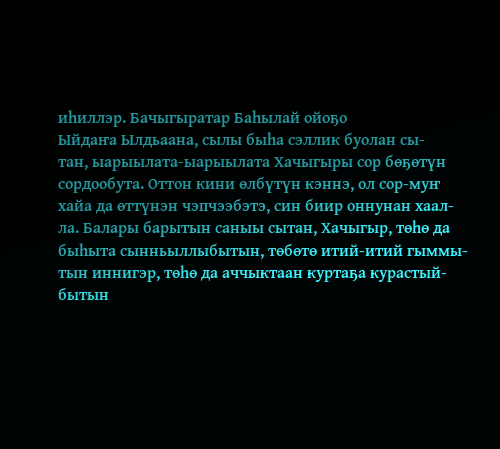иһиллэр. Бачыгыратар Баһылай ойоҕо
Ыйдаҥа Ылдьаана, сылы быһа сэллик буолан сы-
тан, ыарыылата-ыарыылата Хачыгыры сор бөҕөтүн
сордообута. Оттон кини өлбүтүн кэннэ, ол сор-муҥ
хайа да өттүнэн чэпчээбэтэ, син биир оннунан хаал-
ла. Балары барытын саныы сытан, Хачыгыр, төһө да
быһыта сынньыллыбытын, төбөтө итий-итий гыммы-
тын иннигэр, төһө да аччыктаан куртаҕа курастый-
бытын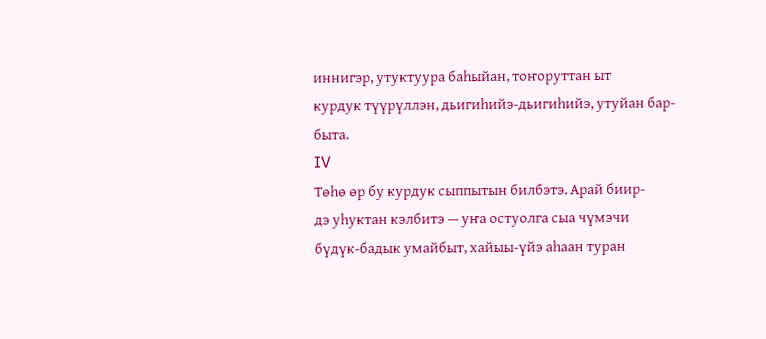иннигэр, утуктуура баһыйан, тоҥоруттан ыт
курдук түүрүллэн, дьигиһийэ-дьигиһийэ, утуйан бар-
быта.
IV
Төһө өр бу курдук сыппытын билбэтэ. Арай биир-
дэ уһуктан кэлбитэ — уҥа остуолга сыа чүмэчи
бүдүк-бадык умайбыт, хайыы-үйэ аһаан туран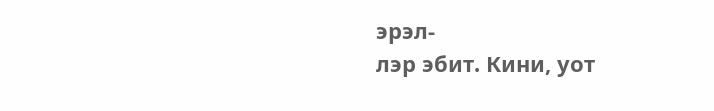эрэл-
лэр эбит. Кини, уот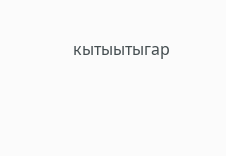кытыытыгар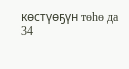көстүөҕүн төһө да
34